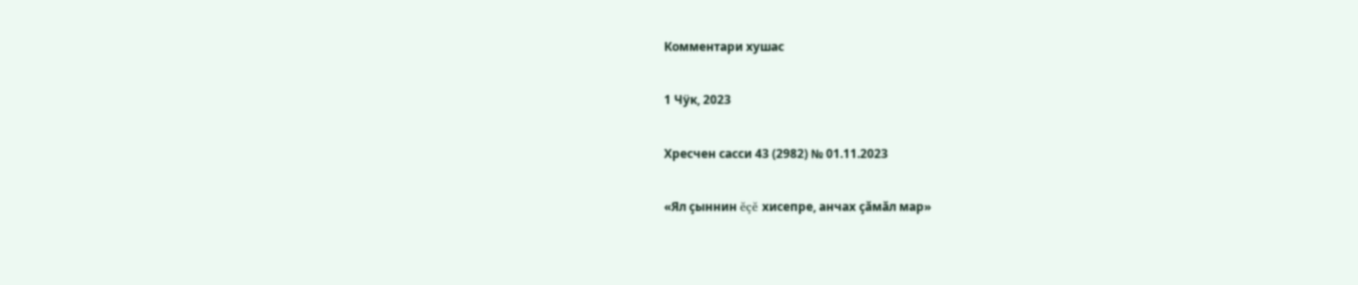Комментари хушас

1 Чÿк, 2023

Хресчен сасси 43 (2982) № 01.11.2023

«Ял çыннин ĕçĕ хисепре, анчах çăмăл мар»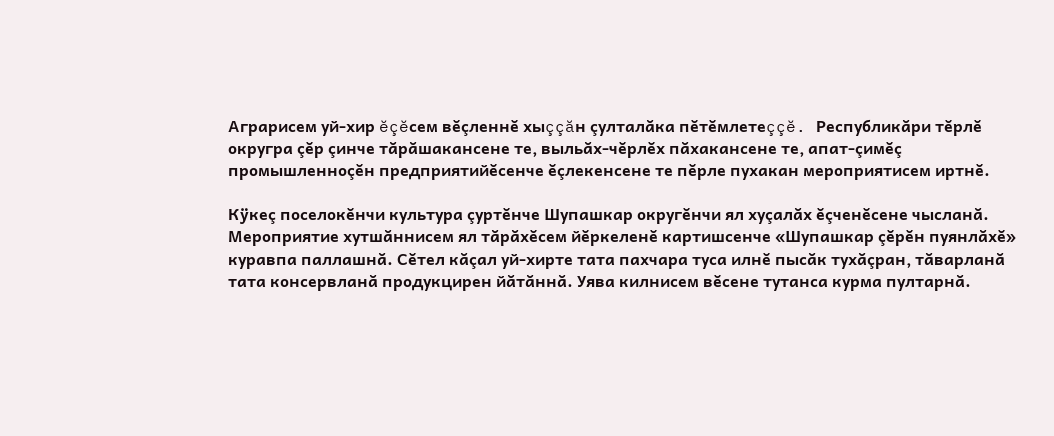Аграрисем уй-хир ĕçĕсем вĕçленнĕ хыççăн çулталăка пĕтĕмлетеççĕ. Республикăри тĕрлĕ округра çĕр çинче тăрăшакансене те, выльăх-чĕрлĕх пăхакансене те, апат-çимĕç промышленноçĕн предприятийĕсенче ĕçлекенсене те пĕрле пухакан мероприятисем иртнĕ.

Кÿкеç поселокĕнчи культура çуртĕнче Шупашкар округĕнчи ял хуçалăх ĕçченĕсене чысланă. Мероприятие хутшăннисем ял тăрăхĕсем йĕркеленĕ картишсенче «Шупашкар çĕрĕн пуянлăхĕ» куравпа паллашнă. Сĕтел кăçал уй-хирте тата пахчара туса илнĕ пысăк тухăçран, тăварланă тата консервланă продукцирен йăтăннă. Уява килнисем вĕсене тутанса курма пултарнă.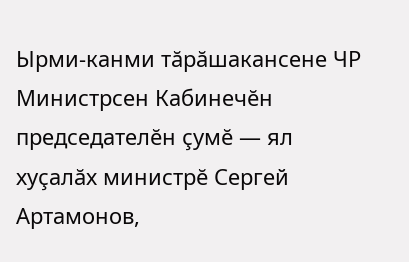Ырми-канми тăрăшакансене ЧР Министрсен Кабинечĕн председателĕн çумĕ — ял хуçалăх министрĕ Сергей Артамонов,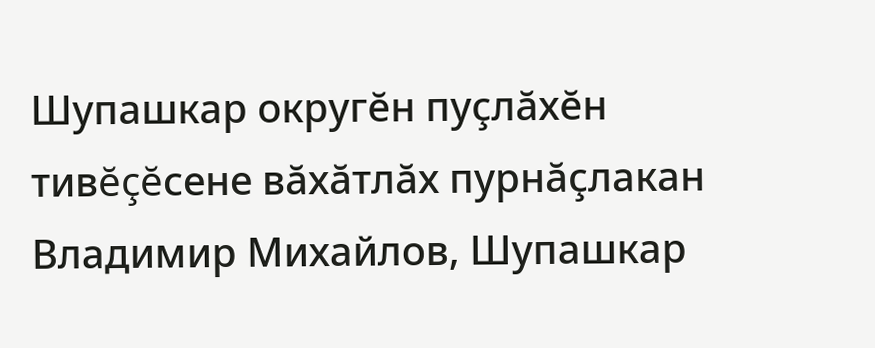Шупашкар округĕн пуçлăхĕн тивĕçĕсене вăхăтлăх пурнăçлакан Владимир Михайлов, Шупашкар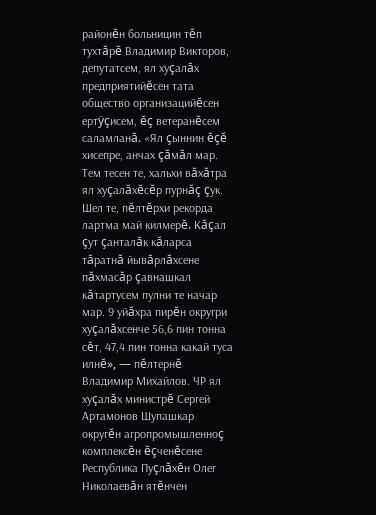районĕн больницин тĕп тухтăрĕ Владимир Викторов, депутатсем, ял хуçалăх предприятийĕсен тата общество организацийĕсен ертÿçисем, ĕç ветеранĕсем саламланă. «Ял çыннин ĕçĕ хисепре, анчах çăмăл мар. Тем тесен те, хальхи вăхăтра ял хуçалăхĕсĕр пурнăç çук. Шел те, пĕлтĕрхи рекорда лартма май килмерĕ. Кăçал çут çанталăк кăларса тăратнă йывăрлăхсене пăхмасăр çавнашкал кăтартусем пулни те начар мар. 9 уйăхра пирĕн округри хуçалăхсенче 56,6 пин тонна сĕт, 47,4 пин тонна какай туса илнĕ», — пĕлтернĕ Владимир Михайлов. ЧР ял хуçалăх министрĕ Сергей Артамонов Шупашкар округĕн агропромышленноç комплексĕн ĕçченĕсене Республика Пуçлăхĕн Олег Николаевăн ятĕнчен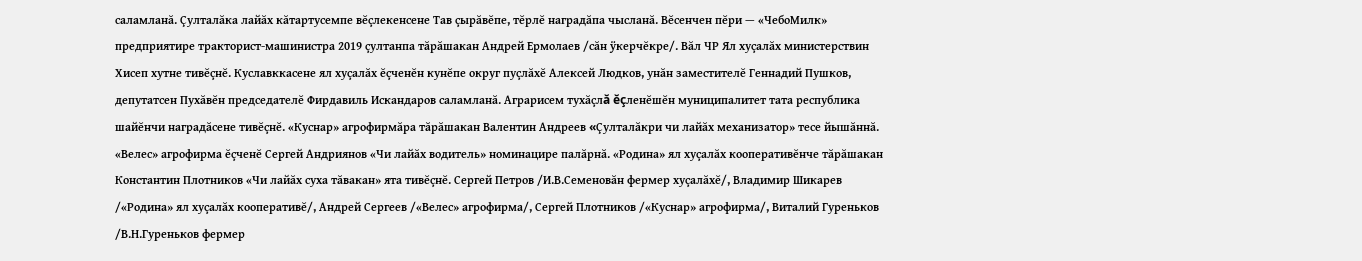саламланă. Çулталăка лайăх кăтартусемпе вĕçлекенсене Тав çырăвĕпе, тĕрлĕ наградăпа чысланă. Вĕсенчен пĕри — «ЧебоМилк» предприятире тракторист-машинистра 2019 çултанпа тăрăшакан Андрей Ермолаев /сăн ÿкерчĕкре/. Вăл ЧР Ял хуçалăх министерствин Хисеп хутне тивĕçнĕ. Куславккасене ял хуçалăх ĕçченĕн кунĕпе округ пуçлăхĕ Алексей Людков, унăн заместителĕ Геннадий Пушков, депутатсен Пухăвĕн председателĕ Фирдавиль Искандаров саламланă. Аграрисем тухăçлă ĕçленĕшĕн муниципалитет тата республика шайĕнчи наградăсене тивĕçнĕ. «Куснар» агрофирмăра тăрăшакан Валентин Андреев «Çулталăкри чи лайăх механизатор» тесе йышăннă. «Велес» агрофирма ĕçченĕ Сергей Андриянов «Чи лайăх водитель» номинацире палăрнă. «Родина» ял хуçалăх кооперативĕнче тăрăшакан Константин Плотников «Чи лайăх суха тăвакан» ята тивĕçнĕ. Сергей Петров /И.В.Семеновăн фермер хуçалăхĕ/, Владимир Шикарев /«Родина» ял хуçалăх кооперативĕ/, Андрей Сергеев /«Велес» агрофирма/, Сергей Плотников /«Куснар» агрофирма/, Виталий Гуреньков /В.Н.Гуреньков фермер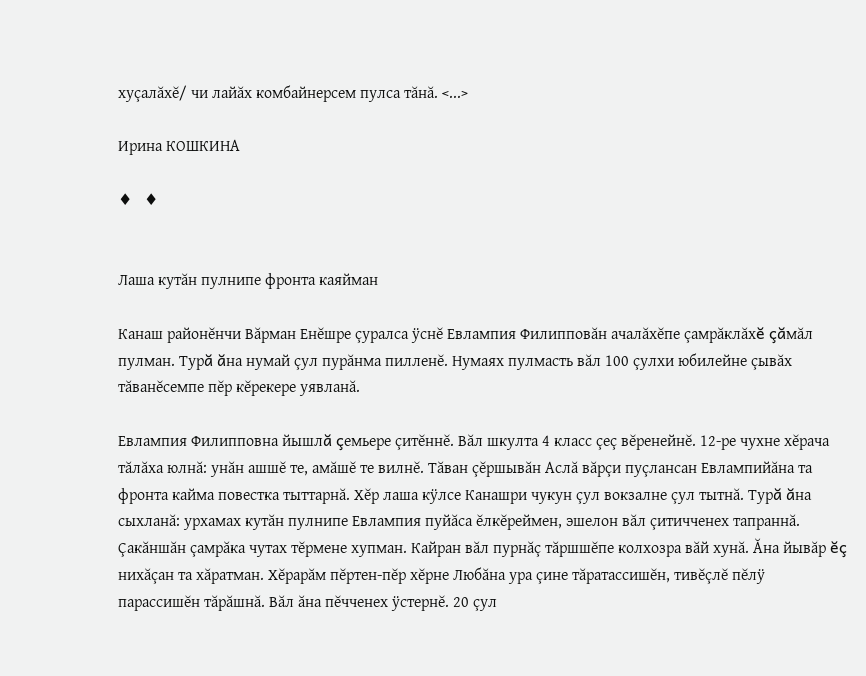хуçалăхĕ/ чи лайăх комбайнерсем пулса тăнă. <...>

Ирина КОШКИНА

♦   ♦


Лаша кутăн пулнипе фронта каяйман

Канаш районĕнчи Вăрман Енĕшре çуралса ÿснĕ Евлампия Филипповăн ачалăхĕпе çамрăклăхĕ çăмăл пулман. Турă ăна нумай çул пурăнма пилленĕ. Нумаях пулмасть вăл 100 çулхи юбилейне çывăх тăванĕсемпе пĕр кĕрекере уявланă.

Евлампия Филипповна йышлă çемьере çитĕннĕ. Вăл шкулта 4 класс çеç вĕренейнĕ. 12-ре чухне хĕрача тăлăха юлнă: унăн ашшĕ те, амăшĕ те вилнĕ. Тăван çĕршывăн Аслă вăрçи пуçлансан Евлампийăна та фронта кайма повестка тыттарнă. Хĕр лаша кÿлсе Канашри чукун çул вокзалне çул тытнă. Турă ăна сыхланă: урхамах кутăн пулнипе Евлампия пуйăса ĕлкĕреймен, эшелон вăл çитичченех тапраннă. Çакăншăн çамрăка чутах тĕрмене хупман. Кайран вăл пурнăç тăршшĕпе колхозра вăй хунă. Ăна йывăр ĕç нихăçан та хăратман. Хĕрарăм пĕртен-пĕр хĕрне Любăна ура çине тăратассишĕн, тивĕçлĕ пĕлÿ парассишĕн тăрăшнă. Вăл ăна пĕчченех ÿстернĕ. 20 çул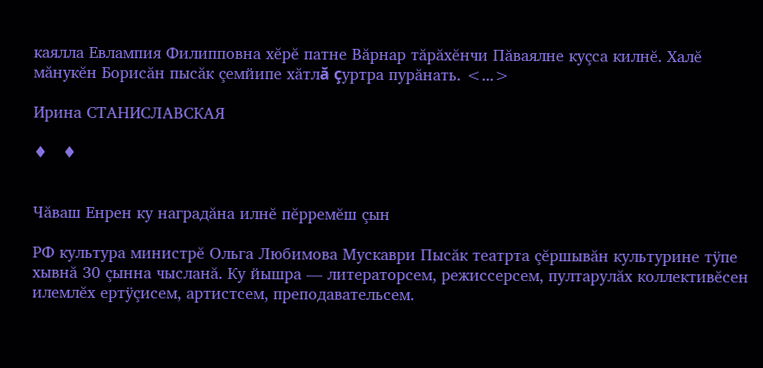каялла Евлампия Филипповна хĕрĕ патне Вăрнар тăрăхĕнчи Пăваялне куçса килнĕ. Халĕ мăнукĕн Борисăн пысăк çемйипе хăтлă çуртра пурăнать. <...>

Ирина СТАНИСЛАВСКАЯ

♦   ♦


Чăваш Енрен ку наградăна илнĕ пĕрремĕш çын

РФ культура министрĕ Ольга Любимова Мускаври Пысăк театрта çĕршывăн культурине тÿпе хывнă 30 çынна чысланă. Ку йышра — литераторсем, режиссерсем, пултарулăх коллективĕсен илемлĕх ертÿçисем, артистсем, преподавательсем.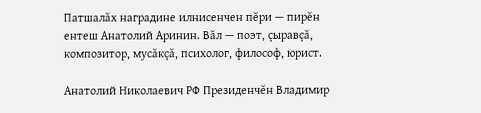Патшалăх наградине илнисенчен пĕри — пирĕн ентеш Анатолий Аринин. Вăл — поэт, çыравçă, композитор, мусăкçă, психолог, философ, юрист.

Анатолий Николаевич РФ Президенчĕн Владимир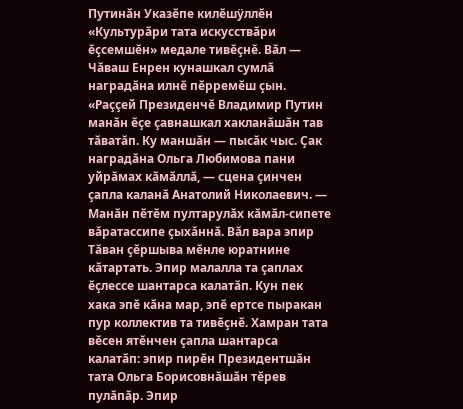Путинăн Указĕпе килĕшÿллĕн «Культурăри тата искусствăри ĕçсемшĕн» медале тивĕçнĕ. Вăл — Чăваш Енрен кунашкал сумлă наградăна илнĕ пĕрремĕш çын. «Раççей Президенчĕ Владимир Путин манăн ĕçе çавнашкал хакланăшăн тав тăватăп. Ку маншăн — пысăк чыс. Çак наградăна Ольга Любимова пани уйрăмах кăмăллă, — сцена çинчен çапла каланă Анатолий Николаевич. — Манăн пĕтĕм пултарулăх кăмăл-сипете вăратассипе çыхăннă. Вăл вара эпир Тăван çĕршыва мĕнле юратнине кăтартать. Эпир малалла та çаплах ĕçлессе шантарса калатăп. Кун пек хака эпĕ кăна мар, эпĕ ертсе пыракан пур коллектив та тивĕçнĕ. Хамран тата вĕсен ятĕнчен çапла шантарса калатăп: эпир пирĕн Президентшăн тата Ольга Борисовнăшăн тĕрев пулăпăр. Эпир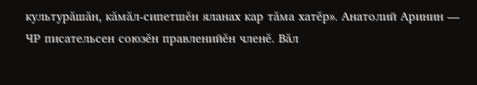культурăшăн, кăмăл-сипетшĕн яланах кар тăма хатĕр». Анатолий Аринин — ЧР писательсен союзĕн правленийĕн членĕ. Вăл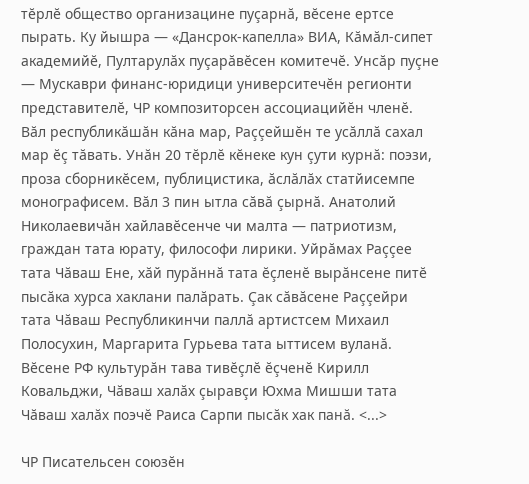тĕрлĕ общество организацине пуçарнă, вĕсене ертсе пырать. Ку йышра — «Дансрок-капелла» ВИА, Кăмăл-сипет академийĕ, Пултарулăх пуçарăвĕсен комитечĕ. Унсăр пуçне — Мускаври финанс-юридици университечĕн регионти представителĕ, ЧР композиторсен ассоциацийĕн членĕ. Вăл республикăшăн кăна мар, Раççейшĕн те усăллă сахал мар ĕç тăвать. Унăн 20 тĕрлĕ кĕнеке кун çути курнă: поэзи, проза сборникĕсем, публицистика, ăслăлăх статйисемпе монографисем. Вăл 3 пин ытла сăвă çырнă. Анатолий Николаевичăн хайлавĕсенче чи малта — патриотизм, граждан тата юрату, философи лирики. Уйрăмах Раççее тата Чăваш Ене, хăй пурăннă тата ĕçленĕ вырăнсене питĕ пысăка хурса хаклани палăрать. Çак сăвăсене Раççейри тата Чăваш Республикинчи паллă артистсем Михаил Полосухин, Маргарита Гурьева тата ыттисем вуланă. Вĕсене РФ культурăн тава тивĕçлĕ ĕçченĕ Кирилл Ковальджи, Чăваш халăх çыравçи Юхма Мишши тата Чăваш халăх поэчĕ Раиса Сарпи пысăк хак панă. <...>

ЧР Писательсен союзĕн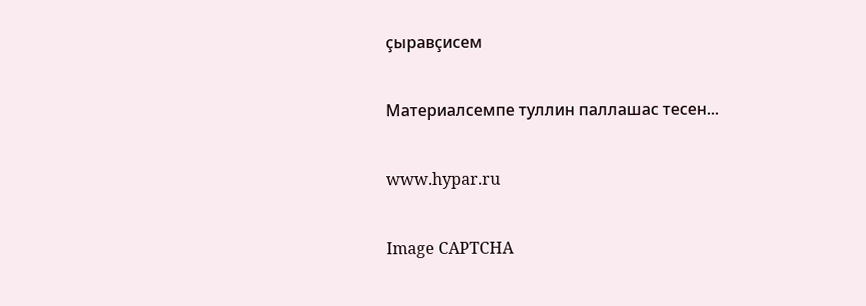çыравçисем

Материалсемпе туллин паллашас тесен...

www.hypar.ru

Image CAPTCHA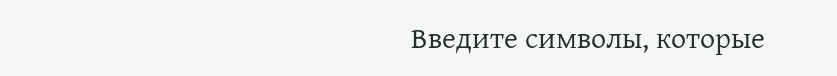Введите символы, которые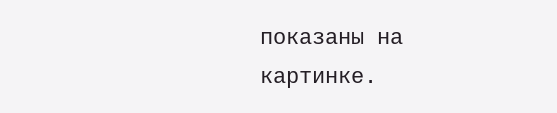показаны на картинке.